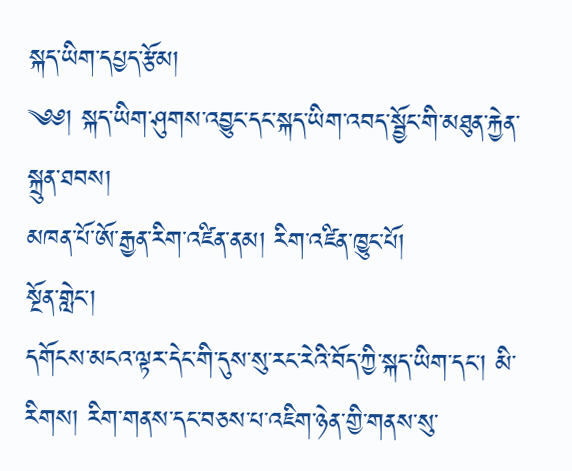སྐད་ཡིག་དཔྱད་རྩོམ།
༄༅། སྐད་ཡིག་ཤུགས་འབྱུང་དང་སྐད་ཡིག་འབད་སྦྱོང་གི་མཐུན་རྐྱེན་སྐྲུན་ཐབས།
མཁན་པོ་ཨོ་རྒྱན་རིག་འཛིན་ནམ། རིག་འཛིན་ཁྱུང་པོ།
སྔོན་གླེང་།
དགོངས་མངའ་ལྟར་དེང་གི་དུས་སུ་རང་རེའི་བོད་ཀྱི་སྐད་ཡིག་དང་། མི་རིགས། རིག་གནས་དང་བཅས་པ་འཇིག་ཉེན་གྱི་གནས་སུ་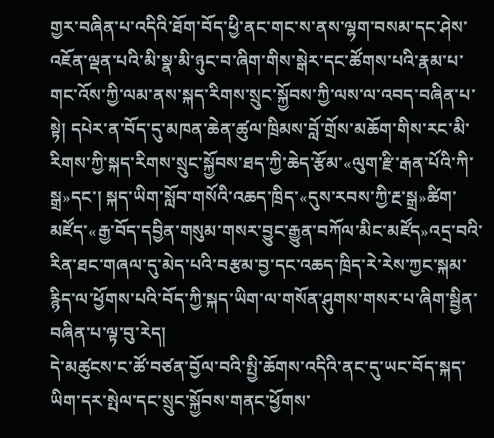གྱར་བཞིན་པ་འདིའི་ཐོག་བོད་ཕྱི་ནང་གང་ས་ནས་ལྷག་བསམ་དང་ཤེས་འཇོན་ལྡན་པའི་མི་སྣ་མི་ཉུང་བ་ཞིག་གིས་སྒེར་དང་ཚོགས་པའི་རྣམ་པ་གང་འོས་ཀྱི་ལམ་ནས་སྐད་རིགས་སྲུང་སྐྱོབས་ཀྱི་ལས་ལ་འབད་བཞིན་པ་སྟེ། དཔེར་ན་བོད་དུ་མཁན་ཆེན་ཚུལ་ཁྲིམས་བློ་གྲོས་མཆོག་གིས་རང་མི་རིགས་ཀྱི་སྐད་རིགས་སྲུང་སྐྱོབས་ཐད་ཀྱི་ཆེད་རྩོམ་«ལུག་རྫི་རྒན་པོའི་ཀི་སྒྲ»དང་། སྐད་ཡིག་སློབ་གསོའི་འཆད་ཁྲིད་«དུས་རབས་ཀྱི་རྔ་སྒྲ»ཚིག་མཛོད་«རྒྱ་བོད་དབྱིན་གསུམ་གསར་བྱུང་རྒྱུན་བཀོལ་མིང་མཛོད»འདྲ་བའི་རིན་ཐང་གཞལ་དུ་མེད་པའི་བརྩམ་བྱ་དང་འཆད་ཁྲིད་རེ་རེས་ཀྱང་སྐམ་རྙིད་ལ་ཕྱོགས་པའི་བོད་ཀྱི་སྐད་ཡིག་ལ་གསོན་ཤུགས་གསར་པ་ཞིག་སྦྱིན་བཞིན་པ་ལྟ་བུ་རེད།
དེ་མཚུངས་ང་ཚོ་བཙན་བྱོལ་བའི་སྤྱི་ཆོགས་འདིའི་ནང་དུ་ཡང་བོད་སྐད་ཡིག་དར་སྤེལ་དང་སྲུང་སྐྱོབས་གནང་ཕྱོགས་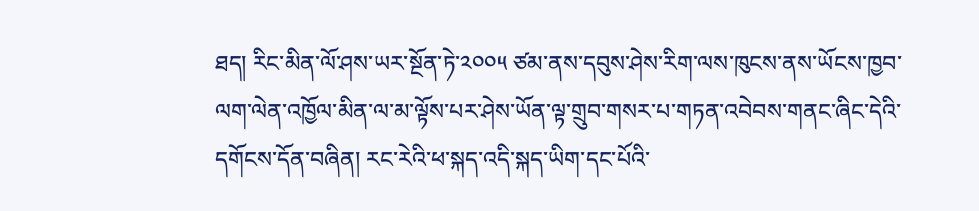ཐད། རིང་མིན་ལོ་ཤས་ཡར་སྔོན་ཏེ་༢༠༠༥ ཙམ་ནས་དབུས་ཤེས་རིག་ལས་ཁུངས་ནས་ཡོངས་ཁྱབ་ལག་ལེན་འཁྱོལ་མིན་ལ་མ་ལྟོས་པར་ཤེས་ཡོན་ལྟ་གྲུབ་གསར་པ་གཏན་འབེབས་གནང་ཞིང་དེའི་དགོངས་དོན་བཞིན། རང་རེའི་ཕ་སྐད་འདི་སྐད་ཡིག་དང་པོའི་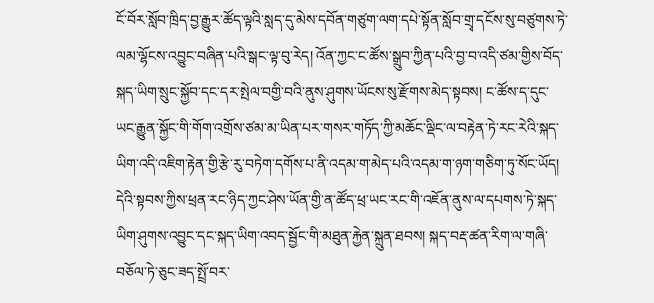ངོ་བོར་སློབ་ཁྲིད་བྱ་རྒྱུར་ཚོད་ལྟའི་སླད་དུ་མེས་དབོན་གཙུག་ལག་དཔེ་སྟོན་སློབ་གྲྭ་དངོས་སུ་བཙུགས་ཏེ་ལམ་ལྷོངས་འབྱུང་བཞིན་པའི་སྒང་ལྟ་བུ་རེད། འོན་ཀྱང་ང་ཚོས་སྒྲུབ་ཀྱིན་པའི་བྱ་བ་འདི་ཙམ་གྱིས་བོད་སྐད་ཡིག་སྲུང་སྐྱོབ་དང་དར་སྤེལ་བགྱི་བའི་ནུས་ཤུགས་ཡོངས་སུ་རྫོགས་མེད་སྟབས། ང་ཚོས་ད་དུང་ཡང་རྒྱུན་སྐྱོང་གི་གོག་འགྲོས་ཙམ་མ་ཡིན་པར་གསར་གཏོད་ཀྱི་མཆོང་ལྡིང་ལ་བརྟེན་ཏེ་རང་རེའི་སྐད་ཡིག་འདི་འཇིག་རྟེན་གྱི་རྩེ་རུ་བཏེག་དགོས་པ་ནི་འདམ་ག་མེད་པའི་འདམ་ག་ཉག་གཅིག་ཏུ་སོང་ཡོད། དེའི་སྟབས་ཀྱིས་ཕྲན་རང་ཉིད་ཀྱང་ཤེས་ཡོན་གྱི་ན་ཚོད་ཕྲ་ཡང་རང་གི་འཇོན་ནུས་ལ་དཔགས་ཏེ་སྐད་ཡིག་ཤུགས་འབྱུང་དང་སྐད་ཡིག་འབད་སྦྱོང་གི་མཐུན་རྐྱེན་སྐྲུན་ཐབས། སྐད་བརྡ་ཚན་རིག་ལ་གཞི་བཅོལ་ཏེ་ཅུང་ཟད་སྤྲོ་བར་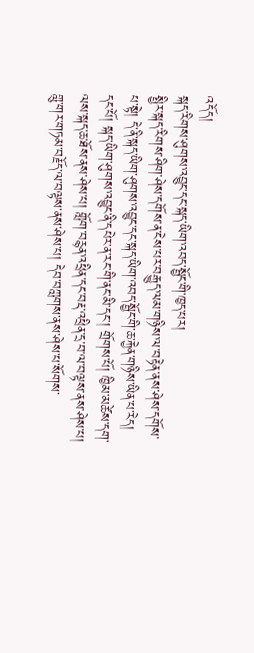འདོད།
སྐད་རིགས་ཤུགས་འབྱུང་དང་སྐད་ཡིག་འབད་སྦྱོང་གི་ཁྱད་པར།
སྤྱིར་སྐད་རིགས་ཤིག་ཤེས་དགོས་ན་ངེས་པར་བརྒྱུད་ལམ་གཉིས་ལ་བརྟེན་ནས་ཤེས་དགོས་པ་སྟེ། དེ་ནི་སྐད་ཡིག་ཤུགས་འབྱུང་དང་སྐད་ཡིག་འབད་སྦྱོང་གི་ཆ་རྐྱེན་གཉིས་ཡིན་པ་རེད། དང་པོ། སྐད་ཡིག་ཤུགས་འབྱུང་ནི་དཔེར་ན་རང་གི་ནང་མི་དང་། གྲོགས་པོ། ཁྱིམ་མཚེས་དག་ལས་སྐད་ཆ་ཐོས་ནས་ཤེས་པ། གློག་བརྙན་འཕྲིན་དང་བརྡ་འཕྲིན་དྲ་བ་ལ་བལྟས་ནས་ཤེས་པ། གླུ་གར་གཏམ་བརྗོད་ལ་བལྟས་ནས་ཤེས་པ། དེབ་བཀླགས་ནས་ཤེས་པ་སོགས་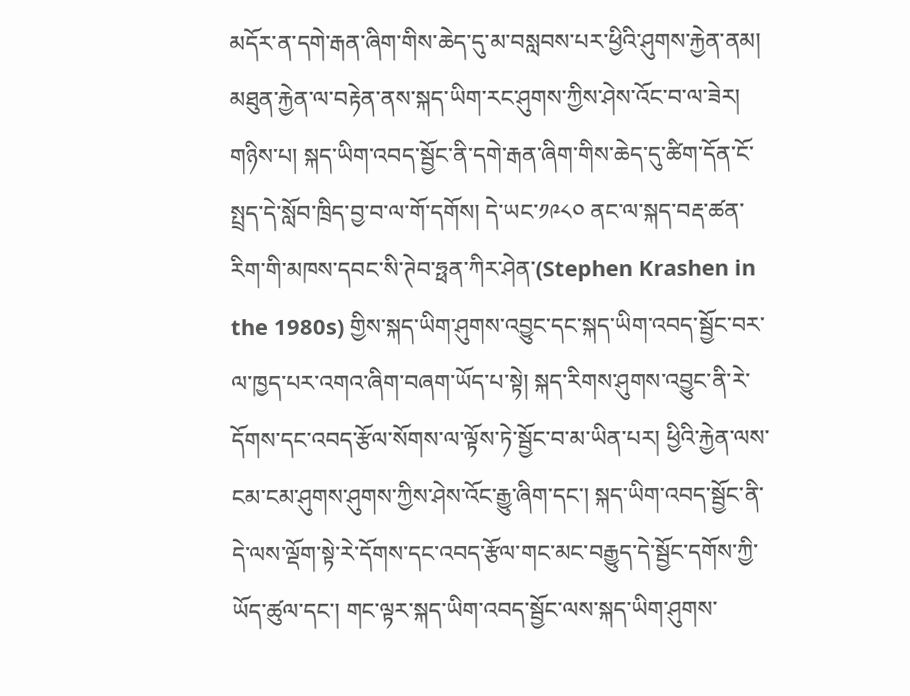མདོར་ན་དགེ་རྒན་ཞིག་གིས་ཆེད་དུ་མ་བསླབས་པར་ཕྱིའི་ཤུགས་རྐྱེན་ནམ། མཐུན་རྐྱེན་ལ་བརྟེན་ནས་སྐད་ཡིག་རང་ཤུགས་ཀྱིས་ཤེས་འོང་བ་ལ་ཟེར། གཉིས་པ། སྐད་ཡིག་འབད་སྦྱོང་ནི་དགེ་རྒན་ཞིག་གིས་ཆེད་དུ་ཚིག་དོན་ངོ་སྤྲད་དེ་སློབ་ཁྲིད་བྱ་བ་ལ་གོ་དགོས། དེ་ཡང་༡༩༨༠ ནང་ལ་སྐད་བརྡ་ཚན་རིག་གི་མཁས་དབང་སི་ཊེབ་ཧྥན་ཀིར་ཤེན་(Stephen Krashen in the 1980s) གྱིས་སྐད་ཡིག་ཤུགས་འབྱུང་དང་སྐད་ཡིག་འབད་སྦྱོང་བར་ལ་ཁྱད་པར་འགའ་ཞིག་བཞག་ཡོད་པ་སྟེ། སྐད་རིགས་ཤུགས་འབྱུང་ནི་རེ་དོགས་དང་འབད་རྩོལ་སོགས་ལ་ལྟོས་ཏེ་སྦྱོང་བ་མ་ཡིན་པར། ཕྱིའི་རྐྱེན་ལས་ངམ་ངམ་ཤུགས་ཤུགས་ཀྱིས་ཤེས་འོང་རྒྱུ་ཞིག་དང་། སྐད་ཡིག་འབད་སྦྱོང་ནི་དེ་ལས་ལྡོག་སྟེ་རེ་དོགས་དང་འབད་རྩོལ་གང་མང་བརྒྱུད་དེ་སྦྱོང་དགོས་ཀྱི་ཡོད་ཚུལ་དང་། གང་ལྟར་སྐད་ཡིག་འབད་སྦྱོང་ལས་སྐད་ཡིག་ཤུགས་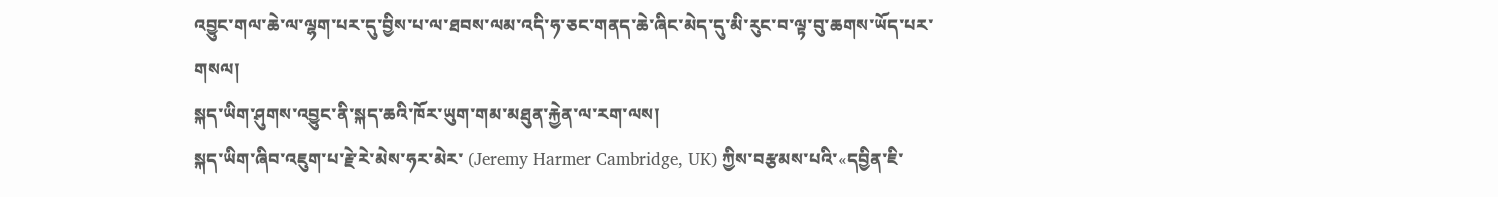འབྱུང་གལ་ཆེ་ལ་ལྷག་པར་དུ་བྱིས་པ་ལ་ཐབས་ལམ་འདི་ཧ་ཅང་གནད་ཆེ་ཞིང་མེད་དུ་མི་རུང་བ་ལྟ་བུ་ཆགས་ཡོད་པར་གསལ།
སྐད་ཡིག་ཤུགས་འབྱུང་ནི་སྐད་ཆའི་ཁོར་ཡུག་གམ་མཐུན་རྐྱེན་ལ་རག་ལས།
སྐད་ཡིག་ཞིབ་འཇུག་པ་རྗེ་རེ་མེས་ཧར་མེར་ (Jeremy Harmer Cambridge, UK) ཀྱིས་བརྩམས་པའི་«དབྱིན་ཇི་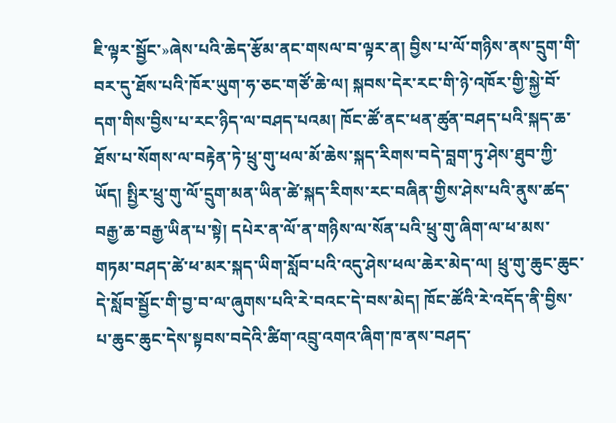ཇི་ལྟར་སྦྱོང་»ཞེས་པའི་ཆེད་རྩོམ་ནང་གསལ་བ་ལྟར་ན། བྱིས་པ་ལོ་གཉིས་ནས་དྲུག་གི་བར་དུ་ཐོས་པའི་ཁོར་ཡུག་ཧ་ཅང་གཙོ་ཆེ་ལ། སྐབས་དེར་རང་གི་ཉེ་འཁོར་གྱི་སྐྱེ་བོ་དག་གིས་བྱིས་པ་རང་ཉིད་ལ་བཤད་པའམ། ཁོང་ཚོ་ནང་ཕན་ཚུན་བཤད་པའི་སྐད་ཆ་ཐོས་པ་སོགས་ལ་བརྟེན་ཏེ་ཕྲུ་གུ་ཕལ་མོ་ཆེས་སྐད་རིགས་བདེ་བླག་ཏུ་ཤེས་ཐུབ་ཀྱི་ཡོད། སྤྱིར་ཕྲུ་གུ་ལོ་དྲུག་མན་ཡིན་ཚེ་སྐད་རིགས་རང་བཞིན་གྱིས་ཤེས་པའི་ནུས་ཚད་བརྒྱ་ཆ་བརྒྱ་ཡིན་པ་སྟེ། དཔེར་ན་ལོ་ན་གཉིས་ལ་སོན་པའི་ཕྲུ་གུ་ཞིག་ལ་ཕ་མས་གཏམ་བཤད་ཚེ་ཕ་མར་སྐད་ཡིག་སློབ་པའི་འདུ་ཤེས་ཕལ་ཆེར་མེད་ལ། ཕྲུ་གུ་ཆུང་ཆུང་དེ་སློབ་སྦྱོང་གི་བྱ་བ་ལ་ཞུགས་པའི་རེ་བའང་དེ་བས་མེད། ཁོང་ཚོའི་རེ་འདོད་ནི་བྱིས་པ་ཆུང་ཆུང་དེས་སྟབས་བདེའི་ཚིག་འབྲུ་འགའ་ཞིག་ཁ་ནས་བཤད་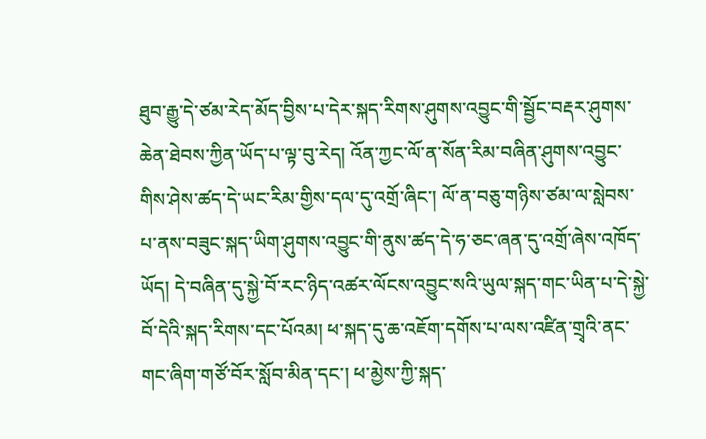ཐུབ་རྒྱུ་དེ་ཙམ་རེད་མོད་བྱིས་པ་དེར་སྐད་རིགས་ཤུགས་འབྱུང་གི་སྦྱོང་བརྡར་ཤུགས་ཆེན་ཐེབས་ཀྱིན་ཡོད་པ་ལྟ་བུ་རེད། འོན་ཀྱང་ལོ་ན་སོན་རིམ་བཞིན་ཤུགས་འབྱུང་གིས་ཤེས་ཚད་དེ་ཡང་རིམ་གྱིས་དལ་དུ་འགྲོ་ཞིང་། ལོ་ན་བཅུ་གཉིས་ཙམ་ལ་སླེབས་པ་ནས་བཟུང་སྐད་ཡིག་ཤུགས་འབྱུང་གི་ནུས་ཚད་དེ་ཧ་ཅང་ཞན་དུ་འགྲོ་ཞེས་འཁོད་ཡོད། དེ་བཞིན་དུ་སྐྱེ་བོ་རང་ཉིད་འཚར་ལོངས་འབྱུང་སའི་ཡུལ་སྐད་གང་ཡིན་པ་དེ་སྐྱེ་བོ་དེའི་སྐད་རིགས་དང་པོའམ། ཕ་སྐད་དུ་ཆ་འཇོག་དགོས་པ་ལས་འཛིན་གྲྭའི་ནང་གང་ཞིག་གཙོ་བོར་སློབ་མིན་དང་། ཕ་མྱེས་ཀྱི་སྐད་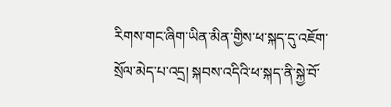རིགས་གང་ཞིག་ཡིན་མིན་གྱིས་ཕ་སྐད་དུ་འཇོག་སྲོལ་མེད་པ་འདྲ། སྐབས་འདིའི་ཕ་སྐད་ནི་སྐྱེ་བོ་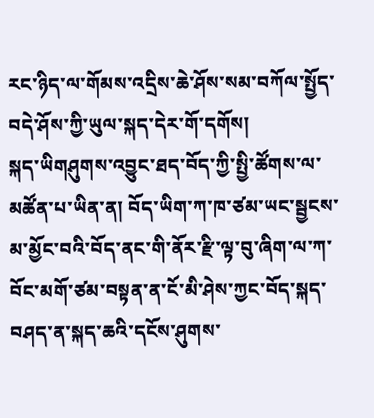རང་ཉིད་ལ་གོམས་འདྲིས་ཆེ་ཤོས་སམ་བཀོལ་སྤྱོད་བདེ་ཤོས་ཀྱི་ཡུལ་སྐད་དེར་གོ་དགོས།
སྐད་ཡིགཤུགས་འབྱུང་ཐད་བོད་ཀྱི་སྤྱི་ཚོགས་ལ་མཚོན་པ་ཡིན་ན། བོད་ཡིག་ཀ་ཁ་ཙམ་ཡང་སྦྱངས་མ་མྱོང་བའི་བོད་ནང་གི་ནོར་རྫི་ལྟ་བུ་ཞིག་ལ་ཀ་བོང་མགོ་ཙམ་བསྟན་ན་ངོ་མི་ཤེས་ཀྱང་བོད་སྐད་བཤད་ན་སྐད་ཆའི་དངོས་ཤུགས་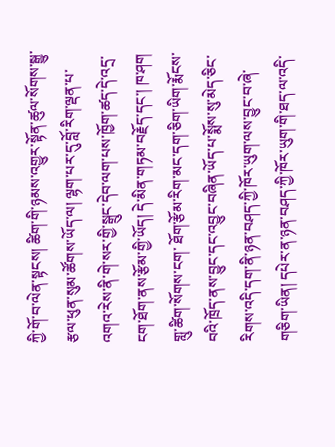ཀྱི་གོ་བ་ལེན་སྟངས། ཚིག་གི་ཉམས་འགྱུར་སྟོན་ཚུལ་སོགས་སྒྱུ་རྩལ་ཕུན་སུམ་ཚོགས་ཡོད་ལ། ལྷག་པར་དུ་བློ་རིག་ལྡན་པ་འགའ་རེས་ནི་གེ་སར་གྱི་སྒྲུང་དེབ་ལག་པས་ཁྱོག་ཚད་དེ་འདྲ་ངག་ཐོག་ནས་རྩོམ་གྱི་ཡོད། དེ་མིན་གཏམ་བརྗོད་དང་། ཁ་ཤག གླུ་ཚིག་སོགས་ངག་ ཐོག་རྩོམ་རིག་མང་དག་ཅིག་ཡིག་རྨོངས་བའི་ཁྲོད་ནས་བྱུང་དང་འབྱུང་བཞིན་ཡོད་པ་སྨོས་སུ་མེད་ཅིང་རིགས་འདི་དག་ནི་ཉན་བཤད་ཀྱི་ཁོར་ཡུག་ལས་བྱུང་བ་ཞེ་གཅིག་ཡིན། དཔེར་ན་ཉན་བཤད་ཀྱི་ཁོར་ཡུག་གི་ཐད་ལ་འདི་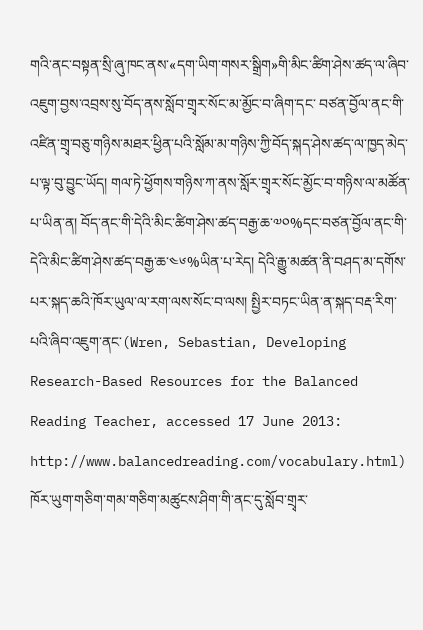གའི་ནང་བསྟན་སྲི་ཞུ་ཁང་ནས་«དག་ཡིག་གསར་སྒྲིག»གི་མིང་ཚིག་ཤེས་ཚད་ལ་ཞིབ་འཇུག་བྱས་འབྲས་སུ་བོད་ནས་སློབ་གྲྭར་སོང་མ་མྱོང་བ་ཞིག་དང་ བཙན་བྱོལ་ནང་གི་འཛིན་གྲྭ་བཅུ་གཉིས་མཐར་ཕྱིན་པའི་སློམ་མ་གཉིས་ཀྱི་བོད་སྐད་ཤེས་ཚད་ལ་ཁྱད་མེད་པ་ལྟ་བུ་བྱུང་ཡོད། གལ་ཏེ་ཕྱོགས་གཉིས་ཀ་ནས་སློར་གྲྭར་སོང་མྱོང་བ་གཉིས་ལ་མཚོན་པ་ཡིན་ན། བོད་ནང་གི་དེའི་མིང་ཚིག་ཤེས་ཚད་བརྒྱ་ཆ་༧༠%དང་བཙན་བྱོལ་ནང་གི་དེའི་མིང་ཚིག་ཤེས་ཚད་བརྒྱ་ཆ་༤༦%ཡིན་པ་རེད། དེའི་རྒྱུ་མཚན་ནི་བཤད་མ་དགོས་པར་སྐད་ཆའི་ཁོར་ཡུལ་ལ་རག་ལས་སོང་བ་ལས། སྤྱིར་བཏང་ཡིན་ན་སྐད་བརྡ་རིག་པའི་ཞིབ་འཇུག་ནང་(Wren, Sebastian, Developing Research-Based Resources for the Balanced Reading Teacher, accessed 17 June 2013: http://www.balancedreading.com/vocabulary.html) ཁོར་ཡུག་གཅིག་གམ་གཅིག་མཚུངས་ཤིག་གི་ནང་དུ་སློབ་གྲྭར་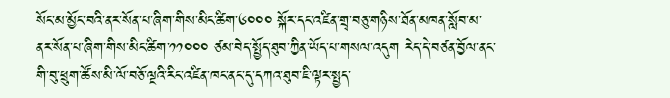སོང་མ་མྱོང་བའི་ནར་སོན་པ་ཞིག་གིས་མིང་ཚིག་༦༠༠༠ སྐོར་དང་འཛིན་གྲྭ་བཅུ་གཉིས་ཐོན་མཁན་སློབ་མ་ནར་སོན་པ་ཞིག་གིས་མིང་ཚིག་༡༡༠༠༠ ཙམ་བེད་སྤྱོད་ཐུབ་ཀྱིན་ཡོད་པ་གསལ་འདུག རེད་དེ་བཙན་བྱོལ་ནང་གི་བུ་ཕྲུག་ཚོས་མི་ལོ་བཅོ་ལྔའི་རིང་འཛིན་ཁང་ནང་དུ་དཀའ་ཐུབ་ཇི་ལྟར་སྤྱད་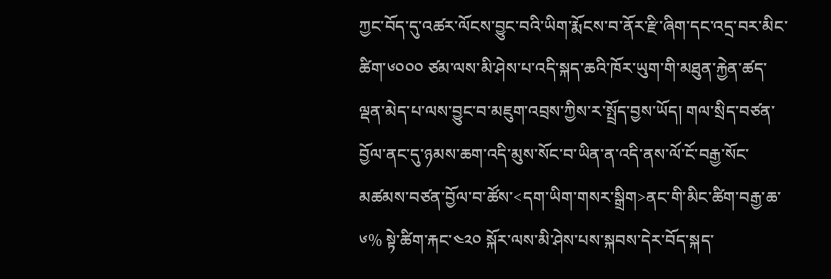ཀྱང་བོད་དུ་འཚར་ལོངས་བྱུང་བའི་ཡིག་རྨོངས་བ་ནོར་རྫི་ཞིག་དང་འདྲ་བར་མིང་ཚིག་༦༠༠༠ ཙམ་ལས་མི་ཤེས་པ་འདི་སྐད་ཆའི་ཁོར་ཡུག་གི་མཐུན་རྐྱེན་ཚད་ལྡན་མེད་པ་ལས་བྱུང་བ་མཇུག་འབྲས་ཀྱིས་ར་སྤྲོད་བྱས་ཡོད། གལ་སྲིད་བཙན་བྱོལ་ནང་དུ་ཉམས་ཆག་འདི་མུས་སོང་བ་ཡིན་ན་འདི་ནས་ལོ་ངོ་བརྒྱ་སོང་མཚམས་བཙན་བྱོལ་བ་ཚོས་<དག་ཡིག་གསར་སྒྲིག>ནང་གི་མིང་ཚིག་བརྒྱ་ཆ་༦% སྟེ་ཚིག་རྐང་༤༢༠ སྐོར་ལས་མི་ཤེས་པས་སྐབས་དེར་བོད་སྐད་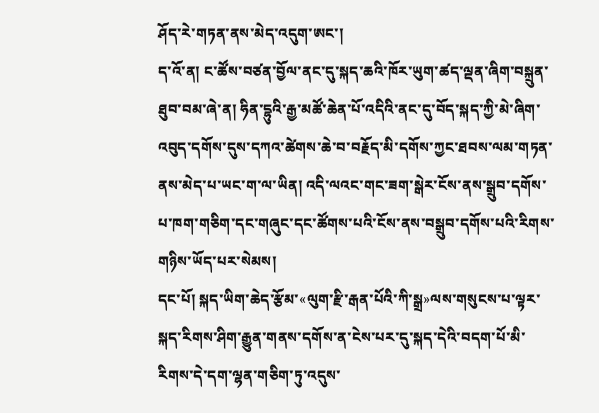ཤོད་རེ་གཏན་ནས་མེད་འདུག་ཨང་།
ད་འོ་ན། ང་ཚོས་བཙན་བྱོལ་ནང་དུ་སྐད་ཆའི་ཁོར་ཡུག་ཚད་ལྡན་ཞིག་བསྐྲུན་ཐུབ་བམ་ཞེ་ན། ཧིན་དྷུའི་རྒྱ་མཚོ་ཆེན་པོ་འདིའི་ནང་དུ་བོད་སྐད་ཀྱི་མེ་ཞིག་འབུད་དགོས་དུས་དཀའ་ཚེགས་ཆེ་བ་བརྗོད་མི་དགོས་ཀྱང་ཐབས་ལམ་གཏན་ནས་མེད་པ་ཡང་ག་ལ་ཡིན། འདི་ལའང་གང་ཟག་སྒེར་ངོས་ནས་སྒྲུབ་དགོས་པ་ཁག་གཅིག་དང་གཞུང་དང་ཚོགས་པའི་ངོས་ནས་བསྒྲུབ་དགོས་པའི་རིགས་གཉིས་ཡོད་པར་སེམས།
དང་པོ། སྐད་ཡིག་ཆེད་རྩོམ་«ལུག་རྫི་རྒན་པོའི་ཀི་སྒྲ»ལས་གསུངས་པ་ལྟར་སྐད་རིགས་ཤིག་རྒྱུན་གནས་དགོས་ན་ངེས་པར་དུ་སྐད་དེའི་བདག་པོ་མི་རིགས་དེ་དག་ལྷན་གཅིག་ཏུ་འདུས་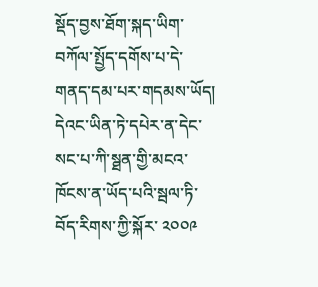སྡོད་བྱས་ཐོག་སྐད་ཡིག་བཀོལ་སྤྱོད་དགོས་པ་དེ་གནད་དམ་པར་གདམས་ཡོད། དེའང་ཡིན་ཏེ་དཔེར་ན་དེང་སང་པ་ཀི་སྠན་གྱི་མངའ་ཁོངས་ན་ཡོད་པའི་སྦལ་ཏི་བོད་རིགས་ཀྱི་སྐོར་ ༢༠༠༩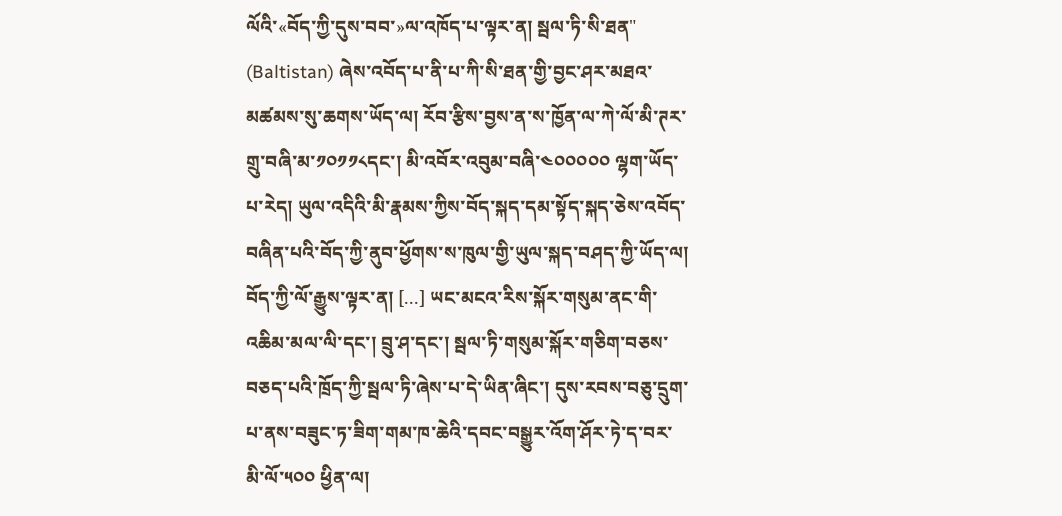ལོའི་«བོད་ཀྱི་དུས་བབ་»ལ་འཁོད་པ་ལྟར་ན། སྦལ་ཏི་སི་ཐན" (Baltistan) ཞེས་འབོད་པ་ནི་པ་ཀི་སི་ཐན་གྱི་བྱང་ཤར་མཐའ་མཚམས་སུ་ཆགས་ཡོད་ལ། རོབ་རྩིས་བྱས་ན་ས་ཁྱོན་ལ་ཀེ་ལོ་མི་ཊར་གྲུ་བཞི་མ་༡༠༡༡༨དང་། མི་འབོར་འབུམ་བཞི་༤༠༠༠༠༠ ལྷག་ཡོད་པ་རེད། ཡུལ་འདིའི་མི་རྣམས་ཀྱིས་བོད་སྐད་དམ་སྟོད་སྐད་ཅེས་འབོད་བཞིན་པའི་བོད་ཀྱི་ནུབ་ཕྱོགས་ས་ཁུལ་གྱི་ཡུལ་སྐད་བཤད་ཀྱི་ཡོད་ལ། བོད་ཀྱི་ལོ་རྒྱུས་ལྟར་ན། [...] ཡང་མངའ་རིས་སྐོར་གསུམ་ནང་གི་འཆིམ་མལ་ལི་དང་། བྲུ་ཤ་དང་། སྦལ་ཏི་གསུམ་སྐོར་གཅིག་བཅས་བཅད་པའི་ཁྲོད་ཀྱི་སྦལ་ཏི་ཞེས་པ་དེ་ཡིན་ཞིང་། དུས་རབས་བཅུ་དྲུག་པ་ནས་བཟུང་ཏ་ཟིག་གམ་ཁ་ཆེའི་དབང་བསྒྱུར་འོག་ཤོར་ཏེ་ད་བར་མི་ལོ་༥༠༠ ཕྱིན་ལ།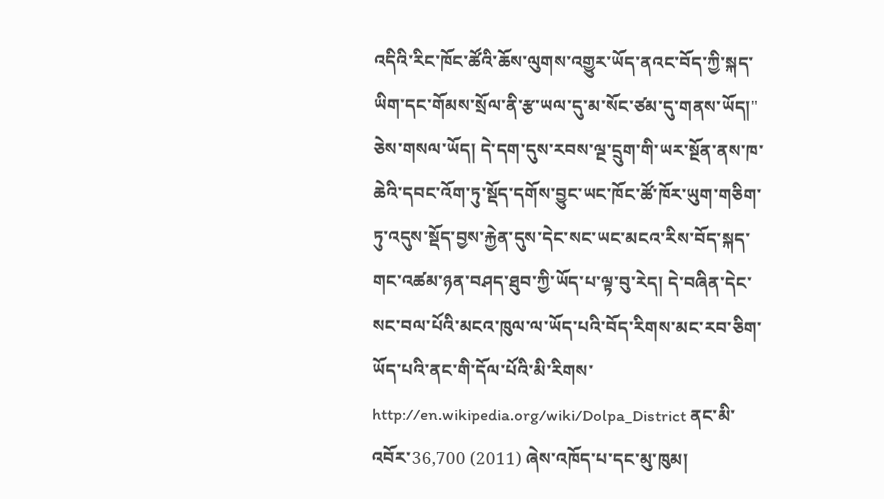འདིའི་རིང་ཁོང་ཚོའི་ཆོས་ལུགས་འགྱུར་ཡོད་ནའང་བོད་ཀྱི་སྐད་ཡིག་དང་གོམས་སྲོལ་ནི་རྩ་ཡལ་དུ་མ་སོང་ཙམ་དུ་གནས་ཡོད།" ཅེས་གསལ་ཡོད། དེ་དག་དུས་རབས་ལྔ་དྲུག་གི་ཡར་སྔོན་ནས་ཁ་ཆེའི་དབང་འོག་ཏུ་སྡོད་དགོས་བྱུང་ཡང་ཁོང་ཚོ་ཁོར་ཡུག་གཅིག་ཏུ་འདུས་སྡོད་བྱས་རྐྱེན་དུས་དེང་སང་ཡང་མངའ་རིས་བོད་སྐད་གང་འཚམ་ཉན་བཤད་ཐུབ་ཀྱི་ཡོད་པ་ལྟ་བུ་རེད། དེ་བཞིན་དེང་སང་བལ་པོའི་མངའ་ཁུལ་ལ་ཡོད་པའི་བོད་རིགས་མང་རབ་ཅིག་ཡོད་པའི་ནང་གི་དོལ་པོའི་མི་རིགས་http://en.wikipedia.org/wiki/Dolpa_District ནང་མི་འབོར་36,700 (2011) ཞེས་འཁོད་པ་དང་མུ་ཁུམ།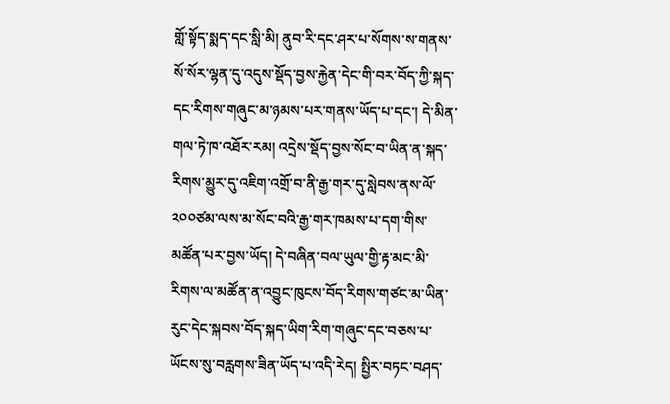གློ་སྟོད་སྨད་དང་སླི་མི། ནུབ་རི་དང་ཤར་པ་སོགས་ས་གནས་སོ་སོར་ལྷན་དུ་འདུས་སྡོད་བྱས་རྐྱེན་དེང་གི་བར་བོད་ཀྱི་སྐད་དང་རིགས་གཞུང་མ་ཉམས་པར་གནས་ཡོད་པ་དང་། དེ་མིན་གལ་ཏེ་ཁ་འཐོར་རམ། འདྲེས་སྡོད་བྱས་སོང་བ་ཡིན་ན་སྐད་རིགས་མྱུར་དུ་འཇིག་འགྲོ་བ་ནི་རྒྱ་གར་དུ་སླེབས་ནས་ལོ་༢༠༠ཙམ་ལས་མ་སོང་བའི་རྒྱ་གར་ཁམས་པ་དག་གིས་མཚོན་པར་བྱས་ཡོད། དེ་བཞིན་བལ་ཡུལ་གྱི་རྟ་མང་མི་རིགས་ལ་མཚོན་ན་འབྱུང་ཁུངས་བོད་རིགས་གཙང་མ་ཡིན་རུང་དེང་སྐབས་བོད་སྐད་ཡིག་རིག་གཞུང་དང་བཅས་པ་ཡོངས་སུ་བརླགས་ཟིན་ཡོད་པ་འདི་རེད། སྤྱིར་བཏང་བཤད་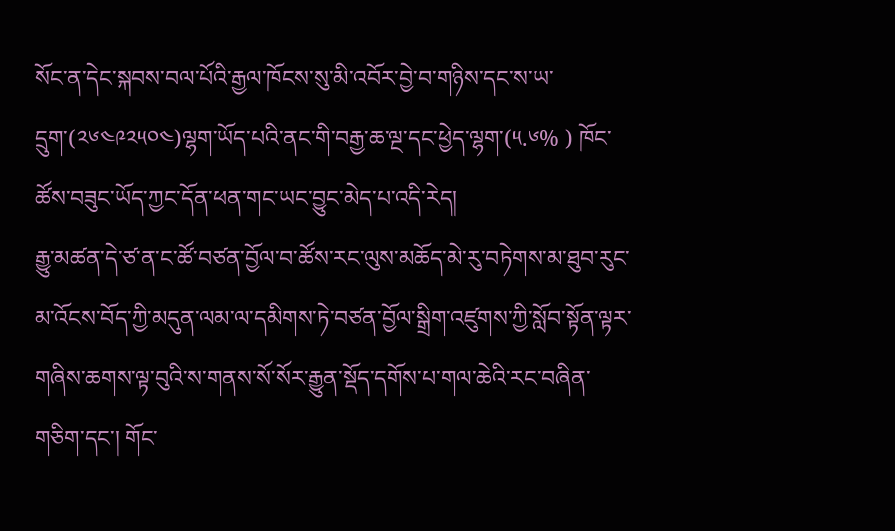སོང་ན་དེང་སྐབས་བལ་པོའི་རྒྱལ་ཁོངས་སུ་མི་འབོར་བྱེ་བ་གཉིས་དང་ས་ཡ་དྲུག་(༢༦༤༩༢༥༠༤)ལྷག་ཡོད་པའི་ནང་གི་བརྒྱ་ཆ་ལྔ་དང་ཕྱེད་ལྷག་(༥.༦% ) ཁོང་ཚོས་བཟུང་ཡོད་ཀྱང་དོན་ཕན་གང་ཡང་བྱུང་མེད་པ་འདི་རེད།
རྒྱུ་མཚན་དེ་ཙ་ན་ང་ཚོ་བཙན་བྱོལ་བ་ཚོས་རང་ལུས་མཆོད་མེ་རུ་བཏེགས་མ་ཐུབ་རུང་མ་འོངས་བོད་ཀྱི་མདུན་ལམ་ལ་དམིགས་ཏེ་བཙན་བྱོལ་སྒྲིག་འཛུགས་ཀྱི་སློབ་སྟོན་ལྟར་གཞིས་ཆགས་ལྟ་བུའི་ས་གནས་སོ་སོར་རྒྱུན་སྡོད་དགོས་པ་གལ་ཆེའི་རང་བཞིན་གཅིག་དང་། གོང་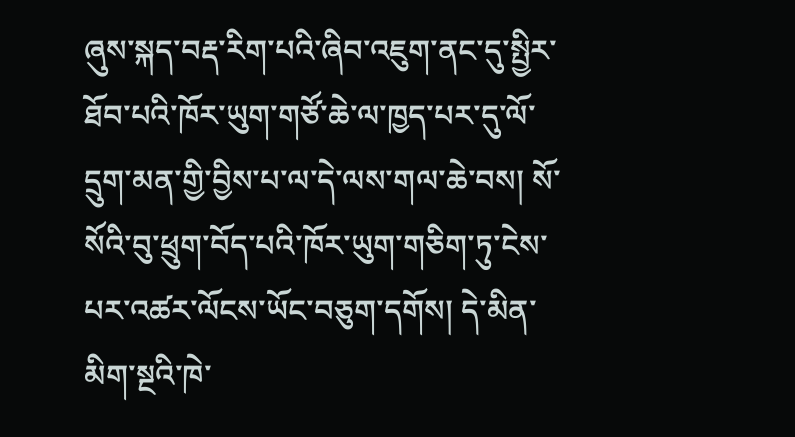ཞུས་སྐད་བརྡ་རིག་པའི་ཞིབ་འཇུག་ནང་དུ་སྤྱིར་ཐོབ་པའི་ཁོར་ཡུག་གཙོ་ཆེ་ལ་ཁྱད་པར་དུ་ལོ་དྲུག་མན་གྱི་བྱིས་པ་ལ་དེ་ལས་གལ་ཆེ་བས། སོ་སོའི་བུ་ཕྲུག་བོད་པའི་ཁོར་ཡུག་གཅིག་ཏུ་ངེས་པར་འཚར་ལོངས་ཡོང་བཅུག་དགོས། དེ་མིན་མིག་སྔའི་ཁེ་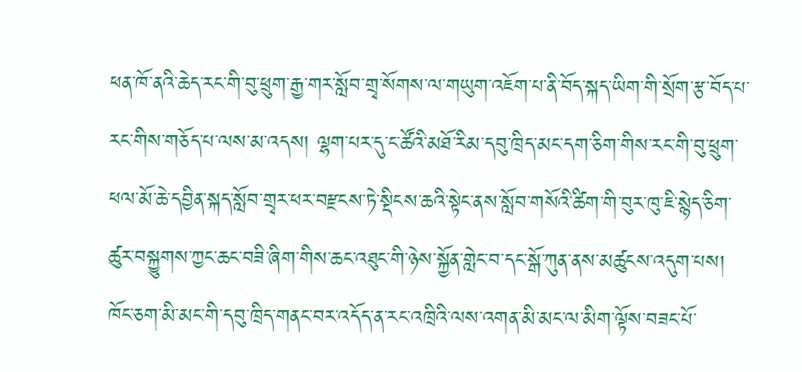ཕན་ཁོ་ནའི་ཆེད་རང་གི་བུ་ཕྲུག་རྒྱ་གར་སློབ་གྲྭ་སོགས་ལ་གཡུག་འཇོག་པ་ནི་བོད་སྐད་ཡིག་གི་སྲོག་རྩ་བོད་པ་རང་གིས་གཅོད་པ་ལས་མ་འདས། ལྷག་པར་དུ་ང་ཚོའི་མཐོ་རིམ་དབུ་ཁྲིད་མང་དག་ཅིག་གིས་རང་གི་བུ་ཕྲུག་ཕལ་མོ་ཆེ་དབྱིན་སྐད་སློབ་གྲྭར་ཕར་བརྫངས་ཏེ་སྡིངས་ཆའི་སྟེང་ནས་སློབ་གསོའི་ཚིག་གི་བུར་ཁུ་ཇི་སྙེད་ཅིག་ཚུར་བསྐྱུགས་ཀྱང་ཆང་བཟི་ཞིག་གིས་ཆང་འཐུང་གི་ཉེས་སྐྱོན་གླེང་བ་དང་སྒོ་ཀུན་ནས་མཚུངས་འདུག་པས། ཁོང་ཅག་མི་མང་གི་དབུ་ཁྲིད་གནང་བར་འདོད་ན་རང་འཁྲིའི་ལས་འགན་མི་མང་ལ་མིག་ལྟོས་བཟང་པོ་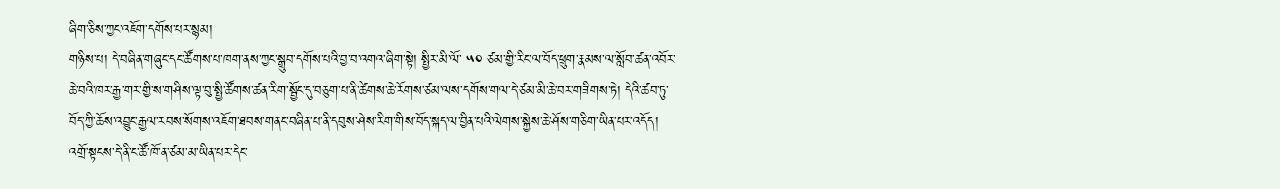ཞིག་ཅིས་ཀྱང་འཇོག་དགོས་པར་སྙམ།
གཉིས་པ། དེ་བཞིན་གཞུང་དང་ཚོགས་པ་ཁག་ནས་ཀྱང་སྒྲུབ་དགོས་པའི་བྱ་བ་འགའ་ཞིག་སྟེ། སྤྱིར་མི་ལོ་ ༥༠ ཙམ་གྱི་རིང་ལ་བོད་ཕྲུག་རྣམས་ལ་སློབ་ཚན་འབོར་ཆེ་བའི་ཁར་རྒྱ་གར་གྱི་ས་གཤིས་ལྟ་བུ་སྤྱི་ཚོགས་ཚན་རིག་སྦྱོང་དུ་བཅུག་པ་ནི་ཚེགས་ཆེ་རོགས་ཙམ་ལས་དགོས་གལ་དེ་ཙམ་མི་ཆེ་བར་གཟིགས་ཏེ། དེའི་ཚབ་ཏུ་བོད་ཀྱི་ཆོས་འབྱུང་རྒྱལ་རབས་སོགས་འཇོག་ཐབས་གནང་བཞིན་པ་ནི་དབུས་ཤེས་རིག་གིས་བོད་སྐད་ལ་བྱིན་པའི་ལེགས་སྐྱེས་ཆེ་ཤོས་གཅིག་ཡིན་པར་འདོད། འགྲོ་སྟངས་དེ་ནི་ང་ཚོ་ཁོ་ན་ཙམ་མ་ཡིན་པར་དེང་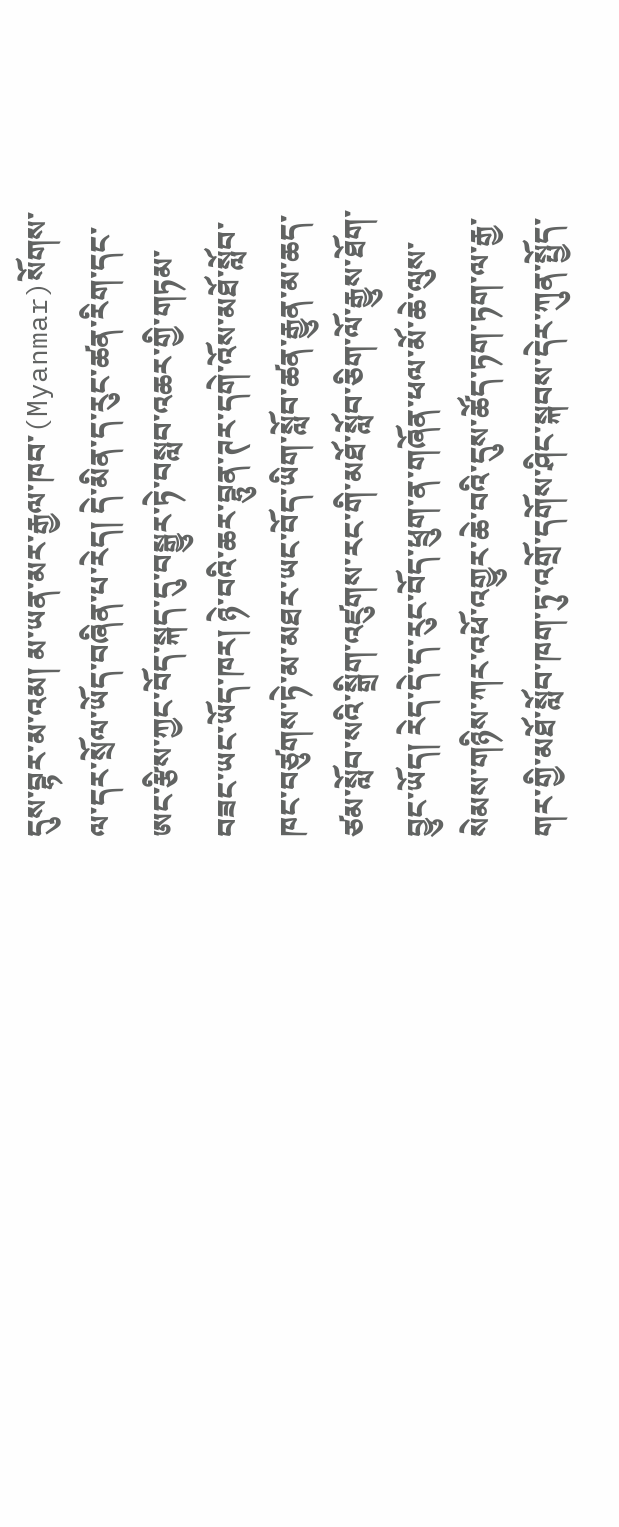དུས་བྷར་མ་འམ། མ་ཡན་མར་རྒྱལ་ཁབ་(Myanmar)སོགས་ལ་དར་སྲོལ་ཡོད་བཞིན་པ་རེད། དེ་མིན་ད་རུང་ཚན་རིག་དང་ཨང་རྩིས་ཀྱང་བོད་སྐད་དུ་བསྒྱུར་ཏེ་བསླབ་འཆར་གྱི་གཏམ་བཟང་ཡང་ཡོད་ཁར། ཉེ་བའི་ཆར་བྷུན་ཊར་དགེ་འོས་མཐོ་སློབ་ཁང་བཙུགས་ཏེ་མ་མཐར་ཡང་བོད་ཡིག་སློབ་ཚན་རྒྱུན་མ་ཆད་ཙམ་སློབ་སའི་སྒྲིག་འཛུགས་རང་གི་མཐོ་སློབ་ཅིག་ལོ་རྒྱུས་ཐོག་བྱུང་ཡོད། རེད་དེ་ད་རུང་བོད་ཕྲུག་ན་གཞོན་ཕལ་མོ་ཆེ་ལུས་སེམས་གཉིས་ཀར་འཕོ་འགྱུར་ཆེ་བའི་དུས་ཚོད་ཏག་ཏག་ལ་རྒྱ་གར་གྱི་མཐོ་སློབ་ཁག་ཏུ་འགྲོ་དགོས་ཤིང་སྐབས་དེར་ཀུན་སྤྱོད་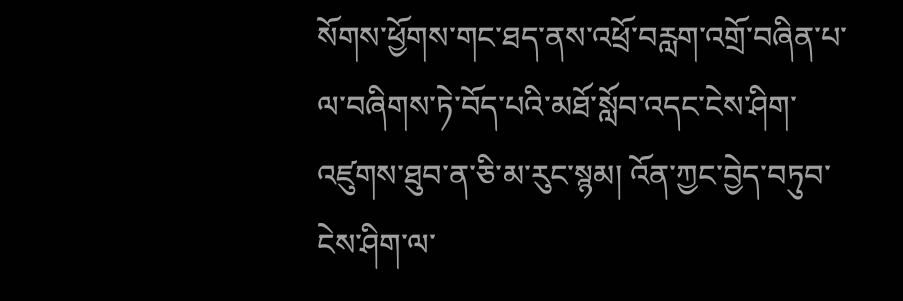སོགས་ཕྱོགས་གང་ཐད་ནས་འཕྲོ་བརླག་འགྲོ་བཞིན་པ་ལ་བཞིགས་ཏེ་བོད་པའི་མཐོ་སློབ་འདང་ངེས་ཤིག་འཛུགས་ཐུབ་ན་ཅི་མ་རུང་སྙམ། འོན་ཀྱང་བྱེད་བཏུབ་ངེས་ཤིག་ལ་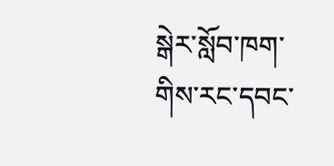སྒེར་སློབ་ཁག་གིས་རང་དབང་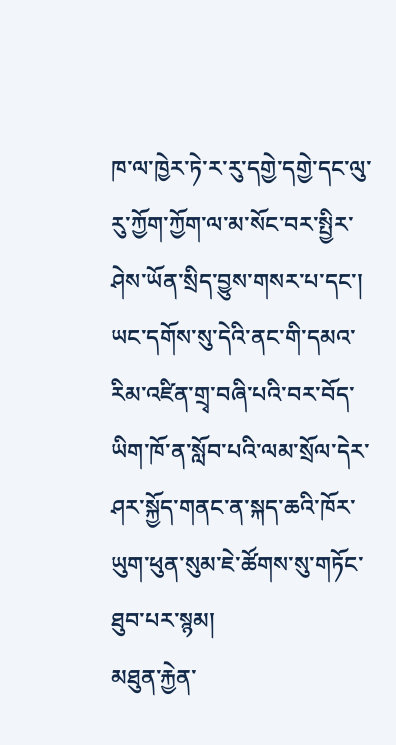ཁ་ལ་ཁྱེར་ཏེ་ར་རུ་དགྱེ་དགྱེ་དང་ལུ་རུ་ཀྱོག་ཀྱོག་ལ་མ་སོང་བར་སྤྱིར་ཤེས་ཡོན་སྲིད་བྱུས་གསར་པ་དང་། ཡང་དགོས་སུ་དེའི་ནང་གི་དམའ་རིམ་འཛིན་གྲྭ་བཞི་པའི་བར་བོད་ཡིག་ཁོ་ན་སློབ་པའི་ལམ་སྲོལ་དེར་ཤར་སྐྱོད་གནང་ན་སྐད་ཆའི་ཁོར་ཡུག་ཕུན་སུམ་ཇེ་ཚོགས་སུ་གཏོང་ཐུབ་པར་སྙམ།
མཐུན་རྐྱེན་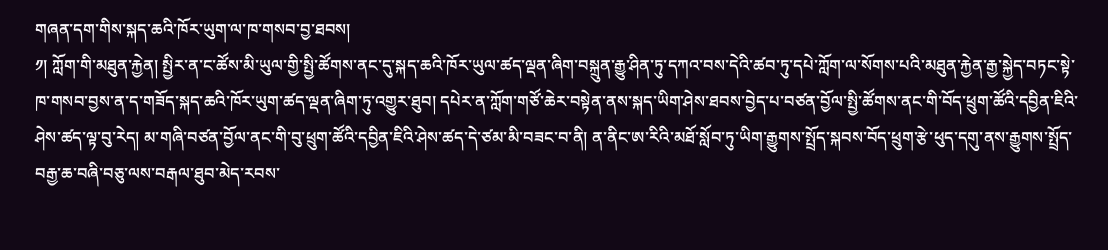གཞན་དག་གིས་སྐད་ཆའི་ཁོར་ཡུག་ལ་ཁ་གསབ་བྱ་ཐབས།
༡། ཀློག་གི་མཐུན་རྐྱེན། སྤྱིར་ན་ང་ཚོས་མི་ཡུལ་གྱི་སྤྱི་ཚོགས་ནང་དུ་སྐད་ཆའི་ཁོར་ཡུལ་ཚད་ལྡན་ཞིག་བསྐྲུན་རྒྱུ་ཤིན་ཏུ་དཀའ་བས་དེའི་ཚབ་ཏུ་དཔེ་ཀློག་ལ་སོགས་པའི་མཐུན་རྐྱེན་རྒྱ་སྐྱེད་བཏང་སྟེ་ཁ་གསབ་བྱས་ན་ད་གཟོད་སྐད་ཆའི་ཁོར་ཡུག་ཚད་ལྡན་ཞིག་ཏུ་འགྱུར་ཐུབ། དཔེར་ན་ཀློག་གཙོ་ཆེར་བསྟེན་ནས་སྐད་ཡིག་ཤེས་ཐབས་བྱེད་པ་བཙན་བྱོལ་སྤྱི་ཚོགས་ནང་གི་བོད་ཕྲུག་ཚོའི་དབྱིན་ཇིའི་ཤེས་ཚད་ལྟ་བུ་རེད། མ་གཞི་བཙན་བྱོལ་ནང་གི་བུ་ཕྲུག་ཚོའི་དབྱིན་ཇིའི་ཤེས་ཚད་དེ་ཙམ་མི་བཟང་བ་ནི། ན་ནིང་ཨ་རིའི་མཐོ་སློབ་ཏུ་ཡིག་རྒྱུགས་སྤྲོད་སྐབས་བོད་ཕྲུག་རྩེ་ཕུད་དགུ་ནས་རྒྱུགས་སྤྲོད་བརྒྱ་ཆ་བཞི་བཅུ་ལས་བརྒལ་ཐུབ་མེད་རབས་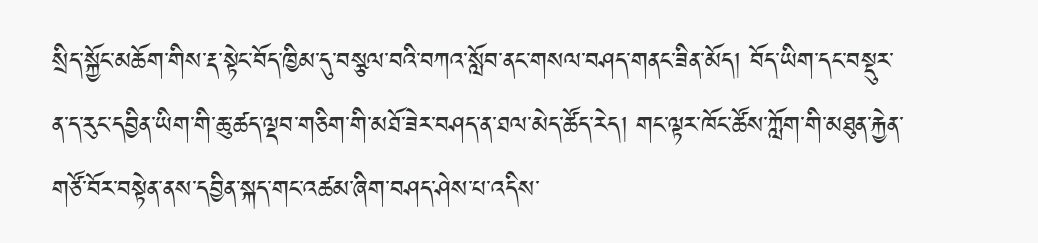སྲིད་སྐྱོང་མཆོག་གིས་རྡ་སྟེང་བོད་ཁྱིམ་དུ་བསྩལ་བའི་བཀའ་སློབ་ནང་གསལ་བཤད་གནང་ཟིན་མོད། བོད་ཡིག་དང་བསྡུར་ན་ད་རུང་དབྱིན་ཡིག་གི་ཆུ་ཚད་ལྡབ་གཅིག་གི་མཐོ་ཟེར་བཤད་ན་ཐལ་མེད་ཚོད་རེད། གང་ལྟར་ཁོང་ཚོས་ཀློག་གི་མཐུན་རྐྱེན་གཙོ་བོར་བསྟེན་ནས་དབྱིན་སྐད་གང་འཚམ་ཞིག་བཤད་ཤེས་པ་འདིས་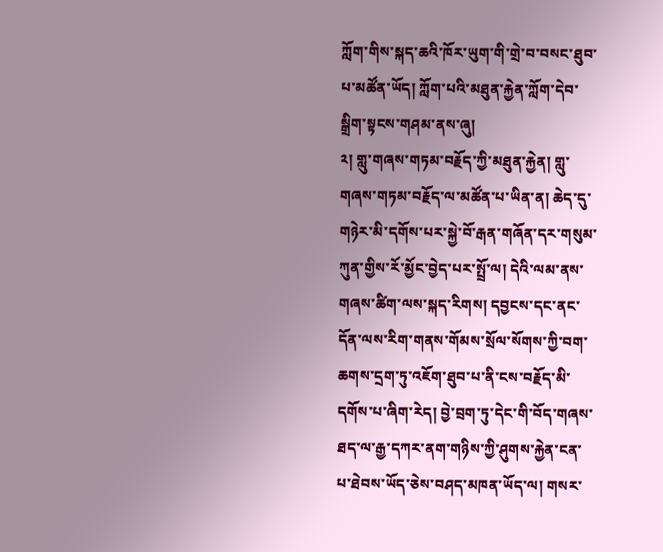ཀློག་གིས་སྐད་ཆའི་ཁོར་ཡུག་གི་གྲེ་བ་བསང་ཐུབ་པ་མཚོན་ཡོད། ཀློག་པའི་མཐུན་རྐྱེན་ཀློག་དེབ་སྒྲིག་སྟངས་གཤམ་ནས་ཞུ།
༢། གླུ་གཞས་གཏམ་བརྗོད་ཀྱི་མཐུན་རྐྱེན། གླུ་གཞས་གཏམ་བརྗོད་ལ་མཚོན་པ་ཡིན་ན། ཆེད་དུ་གཉེར་མི་དགོས་པར་སྐྱེ་བོ་རྒན་གཞོན་དར་གསུམ་ཀུན་གྱིས་རོ་མྱོང་བྱེད་པར་སྤྲོ་ལ། དེའི་ལམ་ནས་གཞས་ཚིག་ལས་སྐད་རིགས། དབྱངས་དང་ནང་དོན་ལས་རིག་གནས་གོམས་སྲོལ་སོགས་ཀྱི་བག་ཆགས་དྲག་ཏུ་འཇོག་ཐུབ་པ་ནི་ངས་བརྗོད་མི་དགོས་པ་ཞིག་རེད། བྱེ་བྲག་ཏུ་དེང་གི་བོད་གཞས་ཐད་ལ་རྒྱ་དཀར་ནག་གཉིས་ཀྱི་ཤུགས་རྐྱེན་ངན་པ་ཐེབས་ཡོད་ཅེས་བཤད་མཁན་ཡོད་ལ། གསར་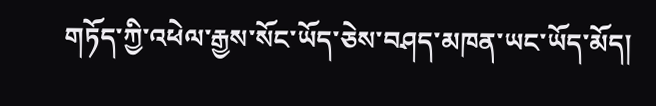གཏོད་ཀྱི་འཕེལ་རྒྱས་སོང་ཡོད་ཅེས་བཤད་མཁན་ཡང་ཡོད་མོད།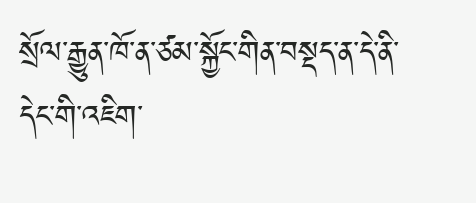སྲོལ་རྒྱུན་ཁོ་ན་ཙམ་སྐྱོང་གིན་བསྡད་ན་དེ་ནི་དེང་གི་འཇིག་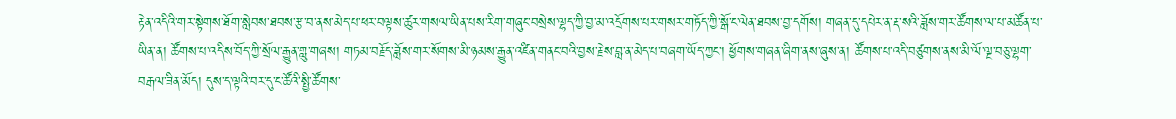རྟེན་འདིའི་གར་སྟེགས་ཐོག་སླེབས་ཐབས་རྩ་བ་ནས་མེད་པ་ཕར་བལྟས་ཚུར་གསལ་ཡིན་པས་རིག་གཞུང་བསྲེས་ལྷད་ཀྱི་བྱ་མ་འདྲོགས་པར་གསར་གཏོད་ཀྱི་སྒོ་ང་ལེན་ཐབས་བྱ་དགོས། གཞན་དུ་དཔེར་ན་རྡ་སའི་ཟློས་གར་ཚོགས་ལ་པ་མཚོན་པ་ཡིན་ན། ཚོགས་པ་འདིས་བོད་ཀྱི་སྲོལ་རྒྱུན་གླུ་གཞས། གཏམ་བརྗོད་ཟློས་གར་སོགས་མི་ཉམས་རྒྱུན་འཛིན་གནང་བའི་བྱས་རྗེས་བླ་ན་མེད་པ་བཞག་ཡོད་ཀྱང་། ཕྱོགས་གཞན་ཞིག་ནས་ཞུས་ན། ཚོགས་པ་འདི་བཙུགས་ནས་མི་ལོ་ལྔ་བཅུ་ལྷག་བརྒལ་ཟིན་མོད། དུས་ད་ལྟའི་བར་དུ་ང་ཚོའི་སྤྱི་ཚོགས་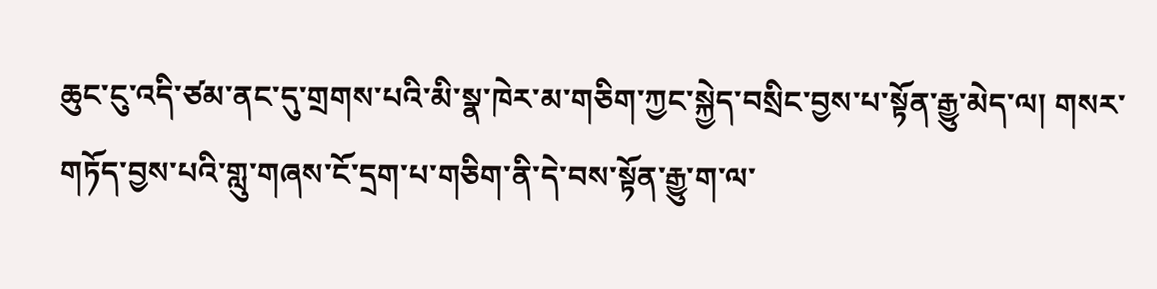ཆུང་ངུ་འདི་ཙམ་ནང་དུ་གྲགས་པའི་མི་སྣ་ཁེར་མ་གཅིག་ཀྱང་སྐྱེད་བསྲིང་བྱས་པ་སྟོན་རྒྱུ་མེད་ལ། གསར་གཏོད་བྱས་པའི་གླུ་གཞས་ངོ་དྲག་པ་གཅིག་ནི་དེ་བས་སྟོན་རྒྱུ་ག་ལ་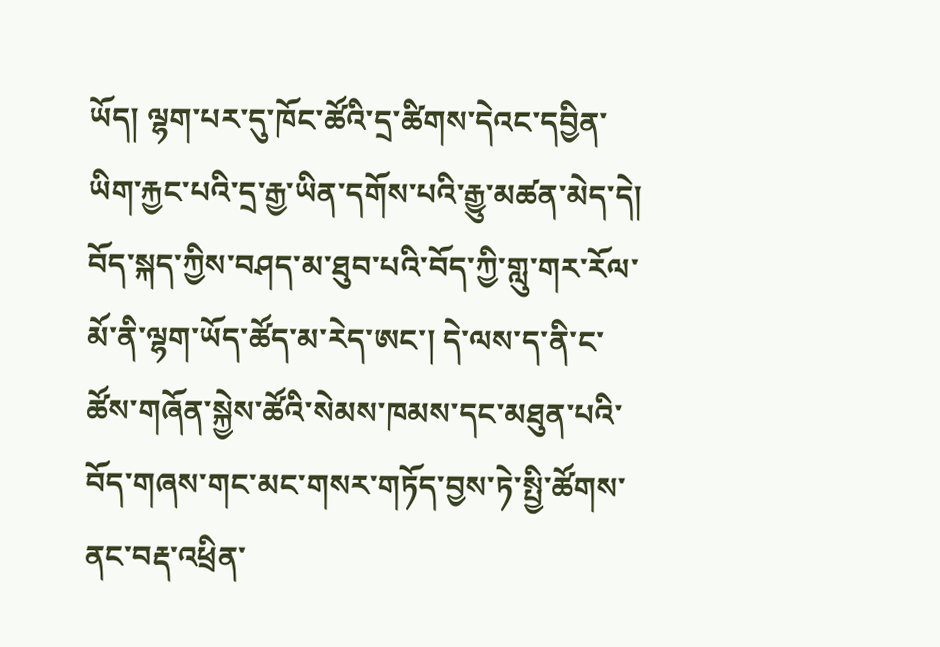ཡོད། ལྷག་པར་དུ་ཁོང་ཚོའི་དྲ་ཚིགས་དེའང་དབྱིན་ཡིག་རྐྱང་པའི་དྲ་རྒྱ་ཡིན་དགོས་པའི་རྒྱུ་མཚན་མེད་དེ། བོད་སྐད་ཀྱིས་བཤད་མ་ཐུབ་པའི་བོད་ཀྱི་གླུ་གར་རོལ་མོ་ནི་ལྷག་ཡོད་ཚོད་མ་རེད་ཨང་། དེ་ལས་ད་ནི་ང་ཚོས་གཞོན་སྐྱེས་ཚོའི་སེམས་ཁམས་དང་མཐུན་པའི་བོད་གཞས་གང་མང་གསར་གཏོད་བྱས་ཏེ་སྤྱི་ཚོགས་ནང་བརྡ་འཕྲིན་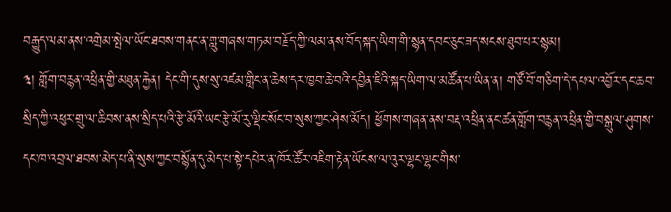བརྒྱུད་ལམ་ནས་འགྲེམ་སྤེལ་ཡོང་ཐབས་གནང་ན་གླུ་གཞས་གཏམ་བརྗོད་ཀྱི་ལམ་ནས་བོད་སྐད་ཡིག་གི་སྙན་དབང་ཅུང་ཟད་སངས་ཐུབ་པར་སྙམ།
༣། གློག་བརྙན་འཕྲིན་གྱི་མཐུན་རྐྱེན། དེང་གི་དུས་སུ་འཛམ་གླིང་ན་ཆེས་དར་ཁྱབ་ཆེ་བའི་དབྱིན་ཇིའི་སྐད་ཡིག་ལ་མཚོན་པ་ཡིན་ན། གཙོ་བོ་གཅིག་དེ་དཔལ་འབྱོར་དང་ཆབ་སྲིད་ཀྱི་འཕུར་གྲུ་ལ་ཆིབས་ནས་སྲིད་པའི་རྩེ་མོའི་ཡང་རྩེ་མོ་རུ་ལྡིང་སོང་བ་སུས་ཀྱང་ཤེས་མོད། ཕྱོགས་གཞན་ནས་བརྡ་འཕྲིན་ནང་ཚན་གློག་བརྙན་འཕྲིན་གྱི་བསྒུལ་ཤུགས་དང་ཁ་འབྲལ་ཐབས་མེད་པ་ནི་སུས་ཀྱང་བསྙོན་དུ་མེད་པ་སྟེ་དཔེར་ན་ཁོར་ཚོར་འཇིག་རྟེན་ཡོངས་ལ་འུར་ལྷང་ལྷང་གིས་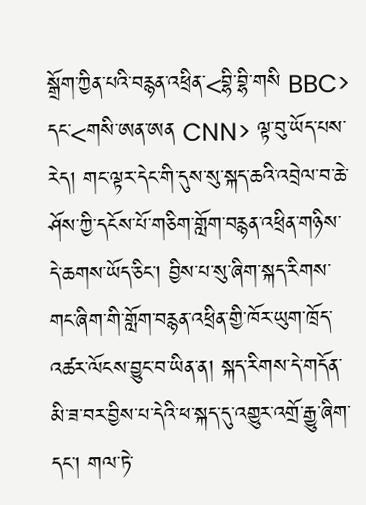སྒྲོག་ཀྱིན་པའི་བརྙན་འཕྲིན་<བྷི་བྷི་གསི BBC> དང་<གསི་ཨན་ཨན CNN> ལྟ་བུ་ཡོད་པས་རེད། གང་ལྟར་དེང་གི་དུས་སུ་སྐད་ཆའི་འབྲེལ་བ་ཆེ་ཤོས་ཀྱི་དངོས་པོ་གཅིག་གློག་བརྙན་འཕྲིན་གཉིས་དེ་ཆགས་ཡོད་ཅིང་། བྱིས་པ་སུ་ཞིག་སྐད་རིགས་གང་ཞིག་གི་གློག་བརྙན་འཕྲིན་གྱི་ཁོར་ཡུག་ཁྲོད་འཚར་ལོངས་བྱུང་བ་ཡིན་ན། སྐད་རིགས་དེ་གདོན་མི་ཟ་བར་བྱིས་པ་དེའི་ཕ་སྐད་དུ་འགྱུར་འགྲོ་རྒྱུ་ཞིག་དང་། གལ་ཏེ་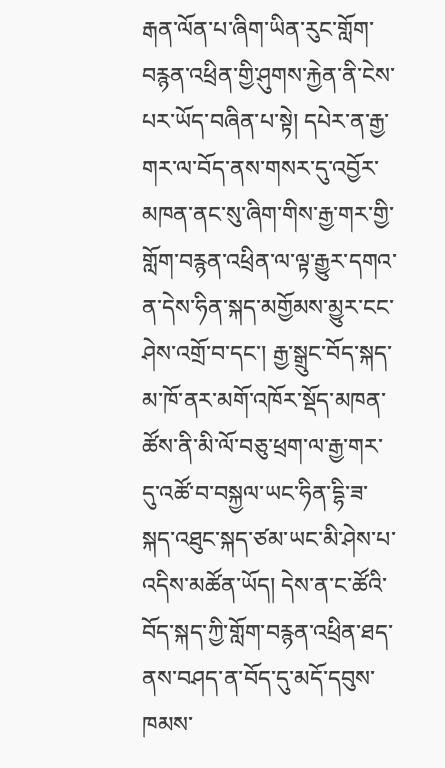རྒན་ལོན་པ་ཞིག་ཡིན་རུང་གློག་བརྙན་འཕྲིན་གྱི་ཤུགས་རྐྱེན་ནི་ངེས་པར་ཡོད་བཞིན་པ་སྟེ། དཔེར་ན་རྒྱ་གར་ལ་བོད་ནས་གསར་དུ་འབྱོར་མཁན་ནང་སུ་ཞིག་གིས་རྒྱ་གར་གྱི་གློག་བརྙན་འཕྲིན་ལ་ལྟ་རྒྱུར་དགའ་ན་དེས་ཧིན་སྐད་མགྱོམས་མྱུར་ངང་ཤེས་འགྲོ་བ་དང་། རྒྱ་སྒྲུང་བོད་སྐད་མ་ཁོ་ནར་མགོ་འཁོར་སྡོད་མཁན་ཚོས་ནི་མི་ལོ་བཅུ་ཕྲག་ལ་རྒྱ་གར་དུ་འཚོ་བ་བསྐྱལ་ཡང་ཧིན་དྷི་ཟ་སྐད་འཐུང་སྐད་ཙམ་ཡང་མི་ཤེས་པ་འདིས་མཚོན་ཡོད། དེས་ན་ང་ཚོའི་བོད་སྐད་ཀྱི་གློག་བརྙན་འཕྲིན་ཐད་ནས་བཤད་ན་བོད་དུ་མདོ་དབུས་ཁམས་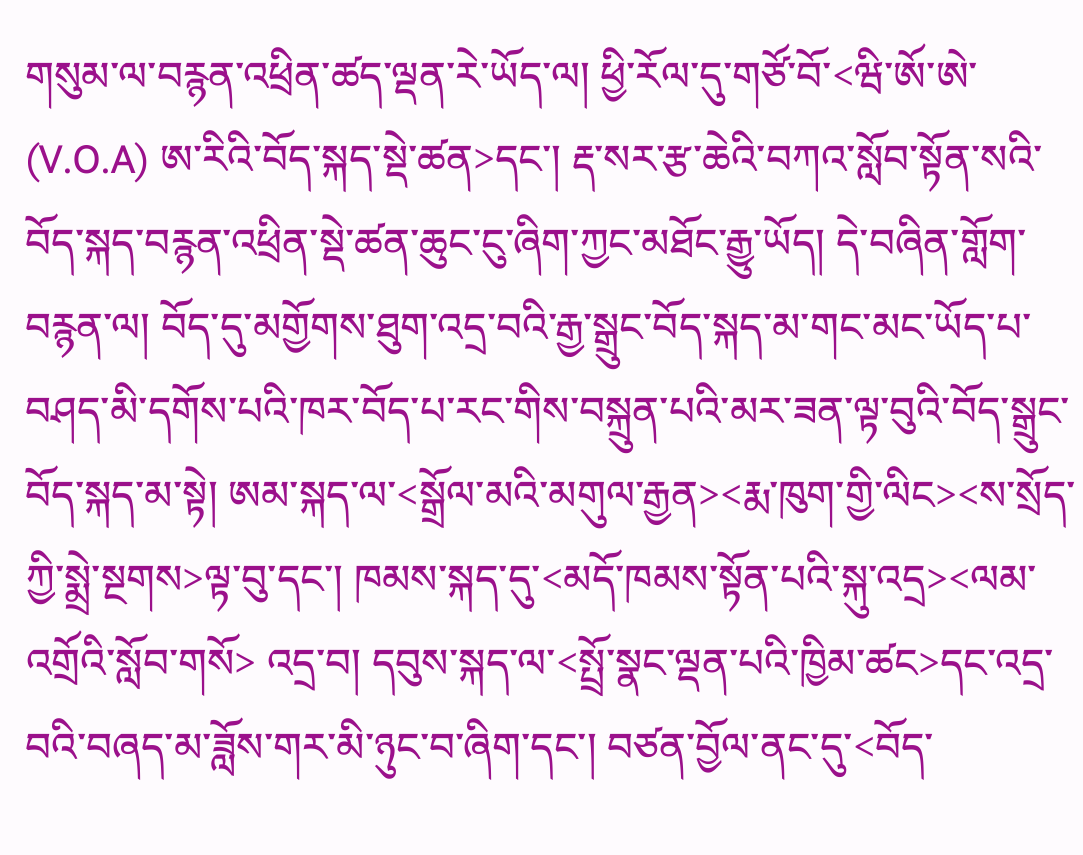གསུམ་ལ་བརྙན་འཕྲིན་ཚད་ལྡན་རེ་ཡོད་ལ། ཕྱི་རོལ་དུ་གཙོ་བོ་<ཝི་ཨོ་ཨེ་ (V.O.A) ཨ་རིའི་བོད་སྐད་སྡེ་ཚན>དང་། རྡ་སར་རྩ་ཆེའི་བཀའ་སློབ་སྟོན་སའི་བོད་སྐད་བརྙན་འཕྲིན་སྡེ་ཚན་ཆུང་ངུ་ཞིག་ཀྱང་མཐོང་རྒྱུ་ཡོད། དེ་བཞིན་གློག་བརྙན་ལ། བོད་དུ་མགྱོགས་ཐུག་འདྲ་བའི་རྒྱ་སྒྲུང་བོད་སྐད་མ་གང་མང་ཡོད་པ་བཤད་མི་དགོས་པའི་ཁར་བོད་པ་རང་གིས་བསྐྲུན་པའི་མར་ཟན་ལྟ་བུའི་བོད་སྒྲུང་བོད་སྐད་མ་སྟེ། ཨམ་སྐད་ལ་<སྒྲོལ་མའི་མགུལ་རྒྱན><རྨ་ཁུག་གྱི་ལིང><ས་སྲོད་ཀྱི་སྨྲེ་སྔགས>ལྟ་བུ་དང་། ཁམས་སྐད་དུ་<མདོ་ཁམས་སྟོན་པའི་སྐུ་འདྲ><ལམ་འགྲོའི་སློབ་གསོ> འདྲ་བ། དབུས་སྐད་ལ་<སྤྲོ་སྣང་ལྡན་པའི་ཁྱིམ་ཚང>དང་འདྲ་བའི་བཞད་མ་ཟློས་གར་མི་ཉུང་བ་ཞིག་དང་། བཙན་བྱོལ་ནང་དུ་<བོད་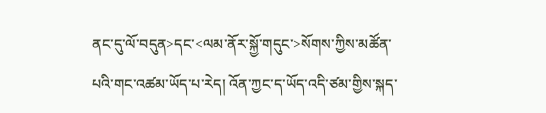ནང་དུ་ལོ་བདུན>དང་<ལམ་ནོར་སྐྱོ་གདུང་>སོགས་ཀྱིས་མཚོན་པའི་གང་འཚམ་ཡོད་པ་རེད། འོན་ཀྱང་ད་ཡོད་འདི་ཙམ་གྱིས་སྐད་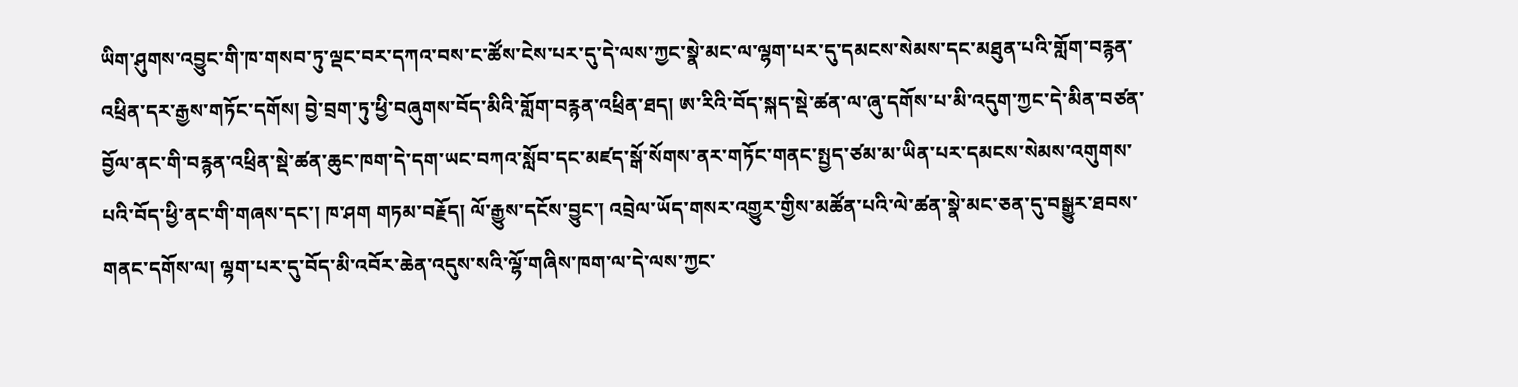ཡིག་ཤུགས་འབྱུང་གི་ཁ་གསབ་ཏུ་ལྡང་བར་དཀའ་བས་ང་ཚོས་ངེས་པར་དུ་དེ་ལས་ཀྱང་སྣེ་མང་ལ་ལྷག་པར་དུ་དམངས་སེམས་དང་མཐུན་པའི་གློག་བརྙན་འཕྲིན་དར་རྒྱས་གཏོང་དགོས། བྱེ་བྲག་ཏུ་ཕྱི་བཞུགས་བོད་མིའི་གློག་བརྙན་འཕྲིན་ཐད། ཨ་རིའི་བོད་སྐད་སྡེ་ཚན་ལ་ཞུ་དགོས་པ་མི་འདུག་ཀྱང་དེ་མིན་བཙན་བྱོལ་ནང་གི་བརྙན་འཕྲིན་སྡེ་ཚན་ཆུང་ཁག་དེ་དག་ཡང་བཀའ་སློབ་དང་མཛད་སྒོ་སོགས་ནར་གཏོང་གནང་སྤྱད་ཙམ་མ་ཡིན་པར་དམངས་སེམས་འགུགས་པའི་བོད་ཕྱི་ནང་གི་གཞས་དང་། ཁ་ཤག གཏམ་བརྗོད། ལོ་རྒྱུས་དངོས་བྱུང་། འབྲེལ་ཡོད་གསར་འགྱུར་གྱིས་མཚོན་པའི་ལེ་ཚན་སྣེ་མང་ཅན་དུ་བསྒྱུར་ཐབས་གནང་དགོས་ལ། ལྷག་པར་དུ་བོད་མི་འབོར་ཆེན་འདུས་སའི་ལྷོ་གཞིས་ཁག་ལ་དེ་ལས་ཀྱང་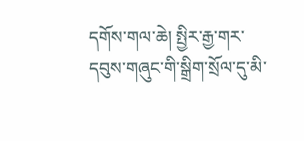དགོས་གལ་ཆེ། སྤྱིར་རྒྱ་གར་དབུས་གཞུང་གི་སྒྲིག་སྲོལ་དུ་མི་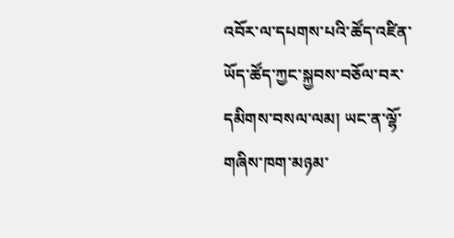འབོར་ལ་དཔགས་པའི་ཚོད་འཛིན་ཡོད་ཚོད་ཀྱང་སྐྱབས་བཅོལ་བར་དམིགས་བསལ་ལམ། ཡང་ན་ལྷོ་གཞིས་ཁག་མཉམ་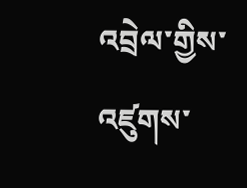འབྲེལ་གྱིས་འཛུགས་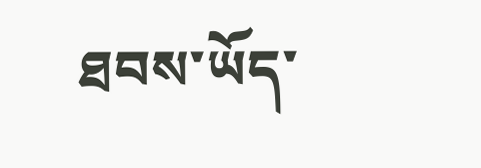ཐབས་ཡོད་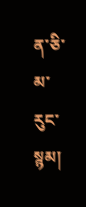ན་ཅི་མ་རུང་སྙམ།